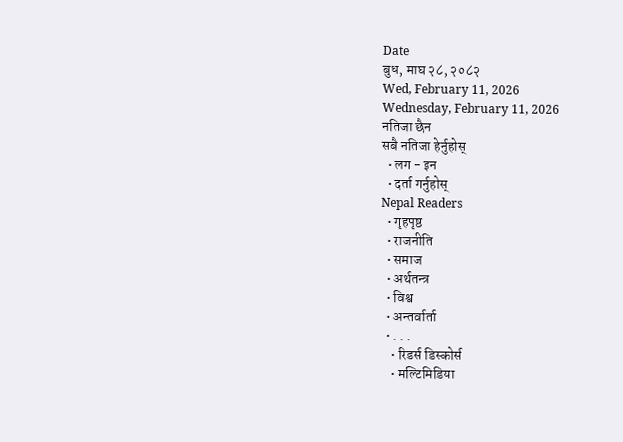Date
बुध, माघ २८, २०८२
Wed, February 11, 2026
Wednesday, February 11, 2026
नतिजा छैन
सबै नतिजा हेर्नुहोस्
  • लग - इन
  • दर्ता गर्नुहोस्
Nepal Readers
  • गृहपृष्ठ
  • राजनीति
  • समाज
  • अर्थतन्त्र
  • विश्व
  • अन्तर्वार्ता
  • . . .
    • रिडर्स डिस्कोर्स
    • मल्टिमिडिया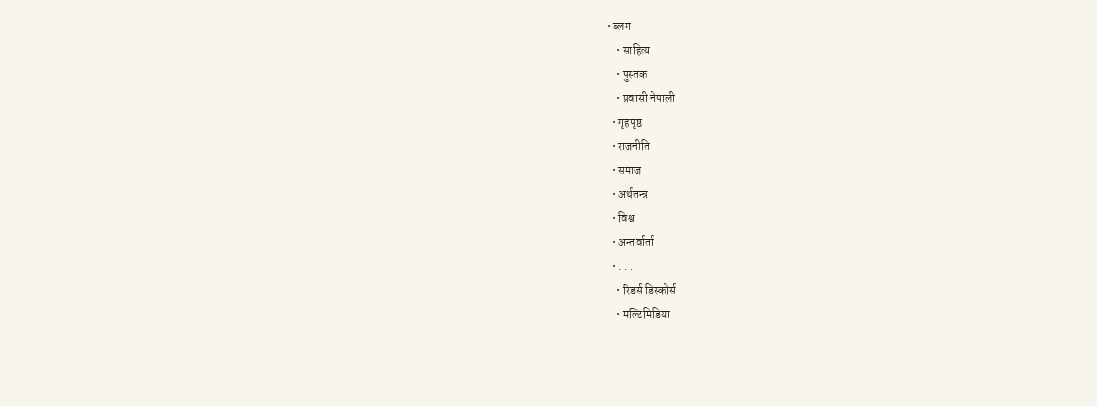• ब्लग
    • साहित्य
    • पुस्तक
    • प्रवासी नेपाली
  • गृहपृष्ठ
  • राजनीति
  • समाज
  • अर्थतन्त्र
  • विश्व
  • अन्तर्वार्ता
  • . . .
    • रिडर्स डिस्कोर्स
    • मल्टिमिडिया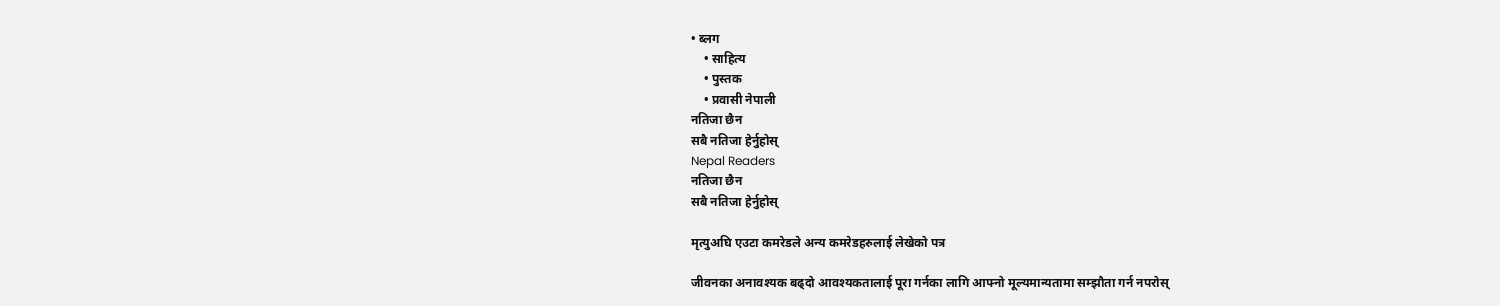• ब्लग
    • साहित्य
    • पुस्तक
    • प्रवासी नेपाली
नतिजा छैन
सबै नतिजा हेर्नुहोस्
Nepal Readers
नतिजा छैन
सबै नतिजा हेर्नुहोस्

मृत्युअघि एउटा कमरेडले अन्य कमरेडहरुलाई लेखेको पत्र

जीवनका अनावश्यक बढ्दो आवश्यकतालाई पूरा गर्नका लागि आफ्नो मूल्यमान्यतामा सम्झौता गर्न नपरोस्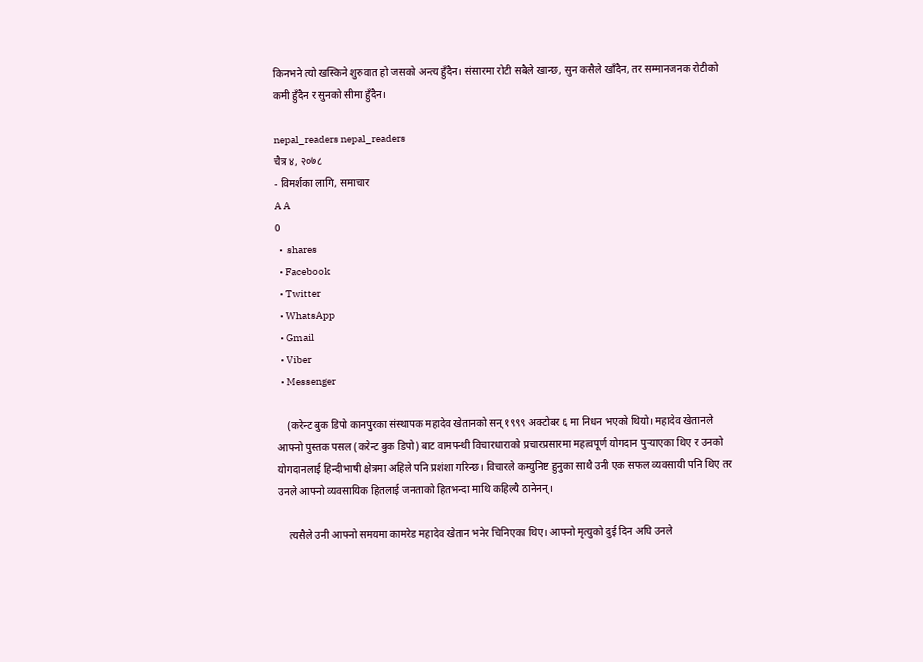किनभने त्यो खस्किने शुरुवात हो जसको अन्त्य हुँदैन। संसारमा रोटी सबैले खान्छ, सुन कसैले खाँदैन, तर सम्मानजनक रोटीको कमी हुँदैन र सुनको सीमा हुँदैन।

nepal_readers nepal_readers
चैत्र ४, २०७८
- विमर्शका लागि, समाचार
A A
0
  •  shares
  • Facebook
  • Twitter
  • WhatsApp
  • Gmail
  • Viber
  • Messenger

    (करेन्ट बुक डिपो कानपुरका संस्थापक महादेव खेतानको सन् १९९९ अक्टोबर ६ मा निधन भएको थियो। महादेव खेतानले आफ्नो पुस्तक पसल (करेन्ट बुक डिपो) बाट वामपन्थी विचारधाराको प्रचारप्रसारमा महत्वपूर्ण योगदान पुर्‍याएका थिए र उनको योगदानलाई हिन्दीभाषी क्षेत्रमा अहिले पनि प्रशंशा गरिन्छ। विचारले कम्युनिष्ट हुनुका साथै उनी एक सफल व्यवसायी पनि थिए तर उनले आफ्नो व्यवसायिक हितलाई जनताको हितभन्दा माथि कहिल्यै ठानेनन्।

    त्यसैले उनी आफ्नो समयमा कामरेड महादेव खेतान भनेर चिनिएका थिए। आफ्नो मृत्युको दुई दिन अघि उनले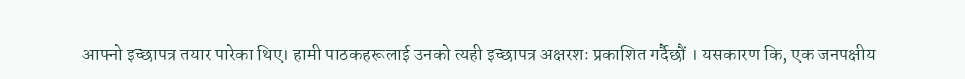आफ्नो इच्छापत्र तयार पारेका थिए। हामी पाठकहरूलाई उनको त्यही इच्छापत्र अक्षरशः प्रकाशित गर्दैछौं । यसकारण कि, एक जनपक्षीय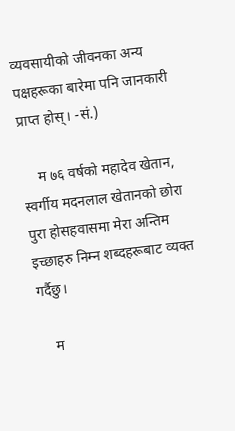व्यवसायीको जीवनका अन्य पक्षहरूका बारेमा पनि जानकारी प्राप्त होस्। -सं.)

    म ७६ वर्षको महादेव खेतान, स्वर्गीय मदनलाल खेतानको छोरा पुरा होसहवासमा मेरा अन्तिम इच्छाहरु निम्न शब्दहरूबाट व्यक्त गर्दैछु।

    म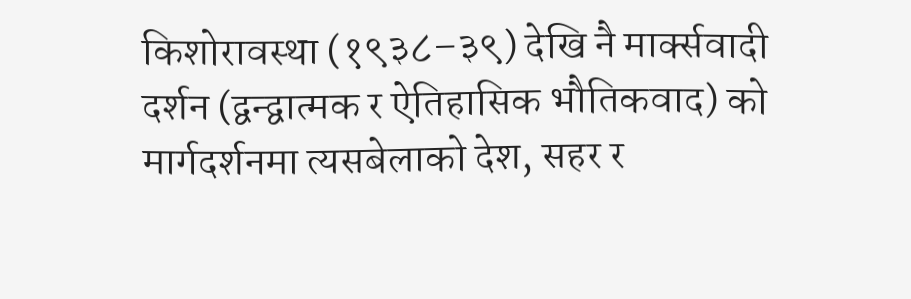किशोरावस्था (१९३८–३९) देखि नै मार्क्सवादी दर्शन (द्वन्द्वात्मक र ऐतिहासिक भौतिकवाद) को मार्गदर्शनमा त्यसबेलाको देश, सहर र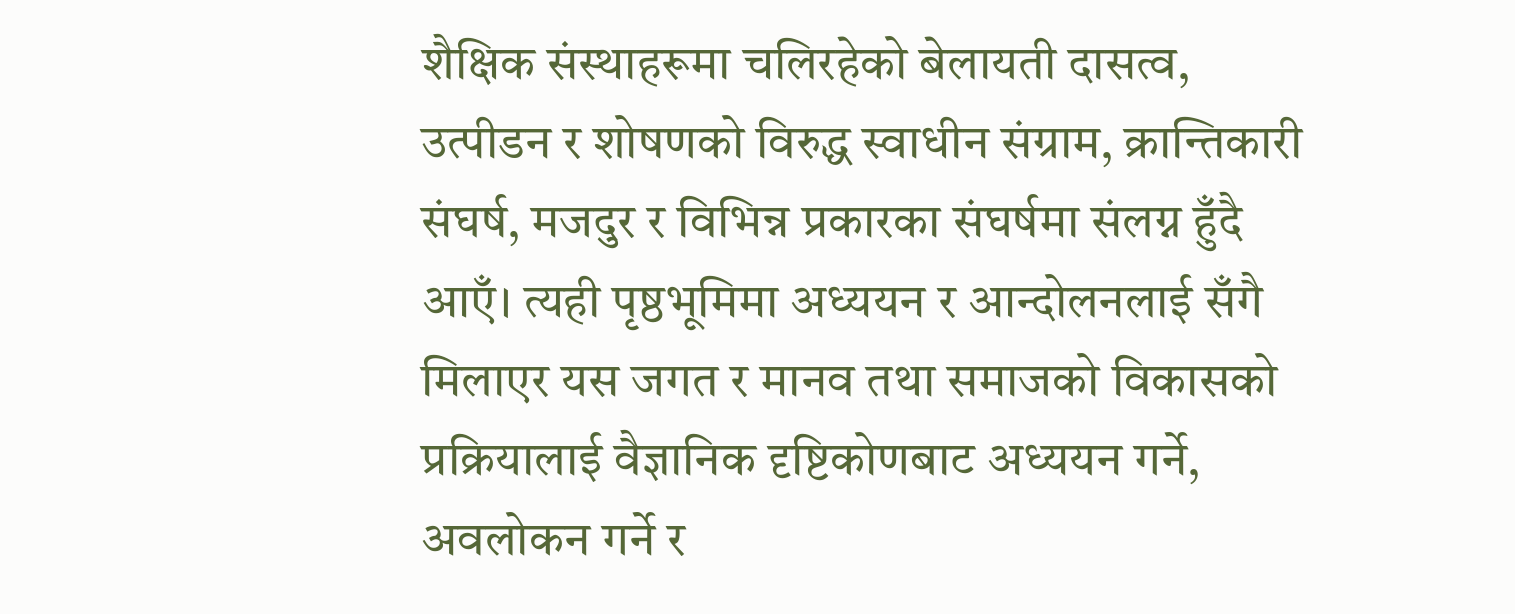शैक्षिक संस्थाहरूमा चलिरहेको बेलायती दासत्व, उत्पीडन र शोषणको विरुद्ध स्वाधीन संग्राम, क्रान्तिकारी संघर्ष, मजदुर र विभिन्न प्रकारका संघर्षमा संलग्न हुँदै आएँ। त्यही पृष्ठभूमिमा अध्ययन र आन्दोलनलाई सँगै मिलाएर यस जगत र मानव तथा समाजको विकासको प्रक्रियालाई वैज्ञानिक दृष्टिकोणबाट अध्ययन गर्ने, अवलोकन गर्ने र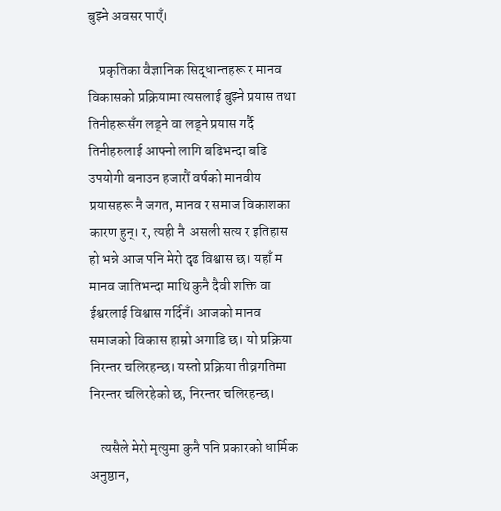बुझ्ने अवसर पाएँ।

    प्रकृतिका वैज्ञानिक सिद्धान्तहरू र मानव विकासको प्रक्रियामा त्यसलाई बुझ्ने प्रयास तथा तिनीहरूसँग लड्ने वा लड्ने प्रयास गर्दै तिनीहरुलाई आफ्नो लागि बढिभन्दा बढि उपयोगी बनाउन हजारौं वर्षको मानवीय प्रयासहरू नै जगत, मानव र समाज विकाशका कारण हुन्। र, त्यही नै  असली सत्य र इतिहास हो भन्ने आज पनि मेरो दृढ विश्वास छ। यहाँ म मानव जातिभन्दा माथि कुनै दैवी शक्ति वा ईश्वरलाई विश्वास गर्दिनँ। आजको मानव समाजको विकास हाम्रो अगाडि छ। यो प्रक्रिया निरन्तर चलिरहन्छ। यस्तो प्रक्रिया तीव्रगतिमा निरन्तर चलिरहेको छ, निरन्तर चलिरहन्छ।

    त्यसैले मेरो मृत्युमा कुनै पनि प्रकारको धार्मिक अनुष्ठान,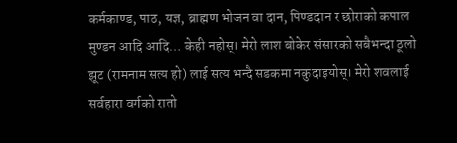कर्मकाण्ड, पाठ, यज्ञ, ब्राह्मण भोजन वा दान, पिण्डदान र छोराको कपाल मुण्डन आदि आदि… केही नहोस्। मेरो लाश बोकेर संसारको सबैभन्दा ठूलो झूट (रामनाम सत्य हो) लाई सत्य भन्दै सडकमा नकुदाइयोस्। मेरो शवलाई सर्वहारा वर्गको रातो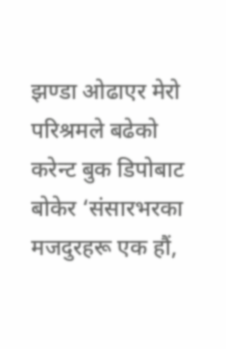झण्डा ओढाएर मेरो परिश्रमले बढेको करेन्ट बुक डिपोबाट बोकेर ‘संसारभरका मजदुरहरू एक हौं,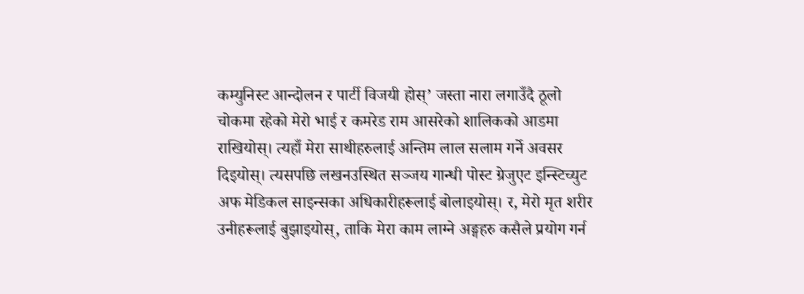कम्युनिस्ट आन्दोलन र पार्टी विजयी होस्’ जस्ता नारा लगाउँदै ठूलो चोकमा रहेको मेरो भाई र कमरेड राम आसरेको शालिकको आडमा राखियोस्। त्यहाँ मेरा साथीहरुलाई अन्तिम लाल सलाम गर्ने अवसर दिइयोस्। त्यसपछि लखनउस्थित सञ्जय गान्धी पोस्ट ग्रेजुएट इन्स्टिच्युट अफ मेडिकल साइन्सका अधिकारीहरूलाई बोलाइयोस्। र, मेरो मृत शरीर उनीहरूलाई बुझाइयोस्, ताकि मेरा काम लाग्ने अङ्गहरु कसैले प्रयोग गर्न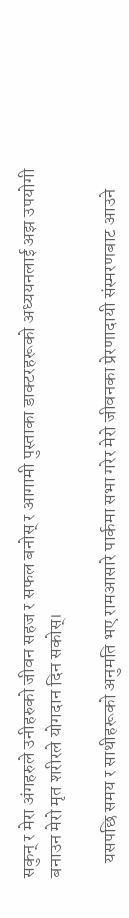सकुन् र मेरा अंगहरुले उनीहरुको जीवन सहज र सफल बनोस् र आगामी पुस्ताका डाक्टरहरूको अध्ययनलाई अझ उपयोगी बनाउन मेरो मृत शरीरले योगदान दिन सकोस्।

    यसपछि समय र साथीहरूको अनुमति भए रामआसारे पार्कमा सभा गरेर मेरो जीवनका प्रेरणादायी संस्मरणबाट आउने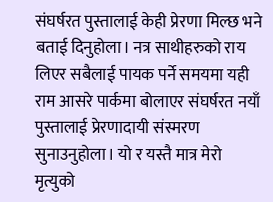संघर्षरत पुस्तालाई केही प्रेरणा मिल्छ भने बताई दिनुहोला। नत्र साथीहरुको राय लिएर सबैलाई पायक पर्ने समयमा यही राम आसरे पार्कमा बोलाएर संघर्षरत नयाँ पुस्तालाई प्रेरणादायी संस्मरण सुनाउनुहोला। यो र यस्तै मात्र मेरो मृत्युको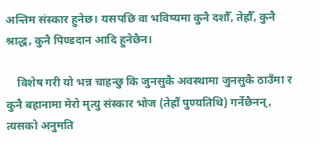अन्तिम संस्कार हुनेछ। यसपछि वा भविष्यमा कुनै दशौँ, तेह्रौँ, कुनै श्राद्ध, कुनै पिण्डदान आदि हुनेछैन।

    विशेष गरी यो भन्न चाहन्छु कि जुनसुकै अवस्थामा जुनसुकै ठाउँमा र कुनै बहानामा मेरो मृत्यु संस्कार भोज (तेह्रौं पुण्यतिथि) गर्नेछैनन्, त्यसको अनुमति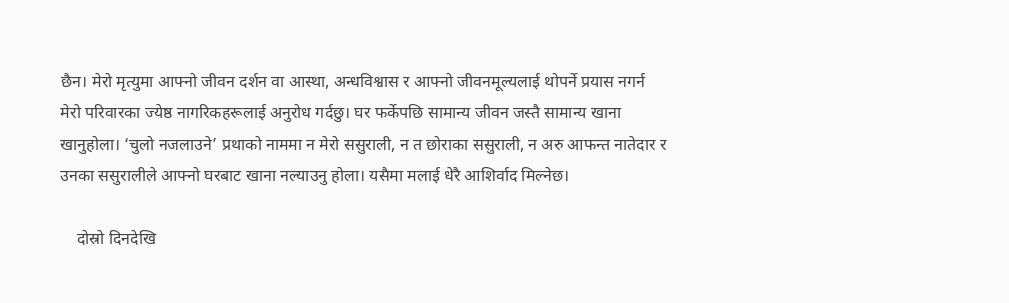छैन। मेरो मृत्युमा आफ्नो जीवन दर्शन वा आस्था, अन्धविश्वास र आफ्नो जीवनमूल्यलाई थोपर्ने प्रयास नगर्न मेरो परिवारका ज्येष्ठ नागरिकहरूलाई अनुरोध गर्दछु। घर फर्केपछि सामान्य जीवन जस्तै सामान्य खाना खानुहोला। ‘चुलो नजलाउने’ प्रथाको नाममा न मेरो ससुराली, न त छोराका ससुराली, न अरु आफन्त नातेदार र उनका ससुरालीले आफ्नो घरबाट खाना नल्याउनु होला। यसैमा मलाई धेरै आशिर्वाद मिल्नेछ।

    दोस्रो दिनदेखि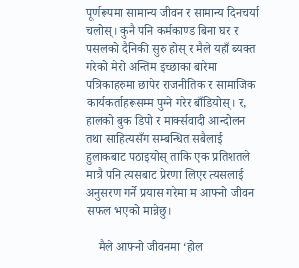पूर्णरूपमा सामान्य जीवन र सामान्य दिनचर्या चलोस्। कुनै पनि कर्मकाण्ड बिना घर र पसलको दैनिकी सुरु होस् र मैले यहाँ ब्यक्त गरेको मेरो अन्तिम इच्छाका बारेमा पत्रिकाहरुमा छापेर राजनीतिक र सामाजिक कार्यकर्ताहरूसम्म पुग्ने गरेर बाँडियोस्। र, हालको बुक डिपो र मार्क्सवादी आन्दोलन तथा साहित्यसँग सम्बन्धित सबैलाई हुलाकबाट पठाइयोस् ताकि एक प्रतिशतले मात्रै पनि त्यसबाट प्रेरणा लिएर त्यसलाई अनुसरण गर्ने प्रयास गरेमा म आफ्नो जीवन सफल भएको मान्नेछु।

    मैले आफ्नो जीवनमा ‘होल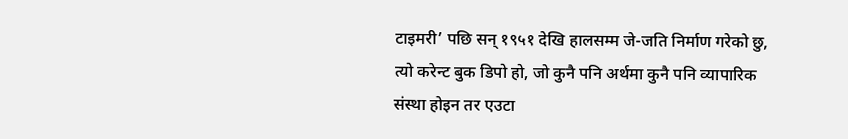टाइमरी’ पछि सन् १९५१ देखि हालसम्म जे-जति निर्माण गरेको छु, त्यो करेन्ट बुक डिपो हो, जो कुनै पनि अर्थमा कुनै पनि व्यापारिक संस्था होइन तर एउटा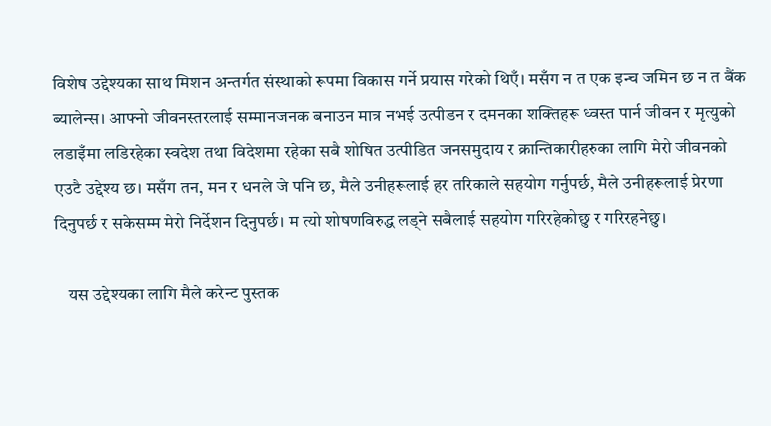विशेष उद्देश्यका साथ मिशन अन्तर्गत संस्थाको रूपमा विकास गर्ने प्रयास गरेको थिएँ। मसँग न त एक इन्च जमिन छ न त बैंक ब्यालेन्स। आफ्नो जीवनस्तरलाई सम्मानजनक बनाउन मात्र नभई उत्पीडन र दमनका शक्तिहरू ध्वस्त पार्न जीवन र मृत्युको लडाइँमा लडिरहेका स्वदेश तथा विदेशमा रहेका सबै शोषित उत्पीडित जनसमुदाय र क्रान्तिकारीहरुका लागि मेरो जीवनको एउटै उद्देश्य छ। मसँग तन, मन र धनले जे पनि छ, मैले उनीहरूलाई हर तरिकाले सहयोग गर्नुपर्छ, मैले उनीहरूलाई प्रेरणा दिनुपर्छ र सकेसम्म मेरो निर्देशन दिनुपर्छ। म त्यो शोषणविरुद्ध लड्ने सबैलाई सहयोग गरिरहेकोछु र गरिरहनेछु।

    यस उद्देश्यका लागि मैले करेन्ट पुस्तक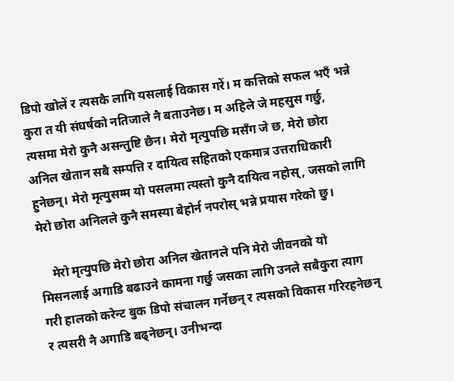डिपो खोलें र त्यसकै लागि यसलाई विकास गरें। म कत्तिको सफल भएँ भन्ने कुरा त यी संघर्षको नतिजाले नै बताउनेछ। म अहिले जे महसुस गर्छु, त्यसमा मेरो कुनै असन्तुष्टि छैन। मेरो मृत्युपछि मसँग जे छ, मेरो छोरा अनिल खेतान सबै सम्पत्ति र दायित्व सहितको एकमात्र उत्तराधिकारी हुनेछन्। मेरो मृत्युसम्म यो पसलमा त्यस्तो कुनै दायित्व नहोस्, जसको लागि मेरो छोरा अनिलले कुनै समस्या बेहोर्न नपरोस् भन्ने प्रयास गरेको छु।

    मेरो मृत्युपछि मेरो छोरा अनिल खेतानले पनि मेरो जीवनको यो मिसनलाई अगाडि बढाउने कामना गर्छु जसका लागि उनले सबैकुरा त्याग गरी हालको करेन्ट बुक डिपो संचालन गर्नेछन् र त्यसको विकास गरिरहनेछन् र त्यसरी नै अगाडि बढ्नेछन्। उनीभन्दा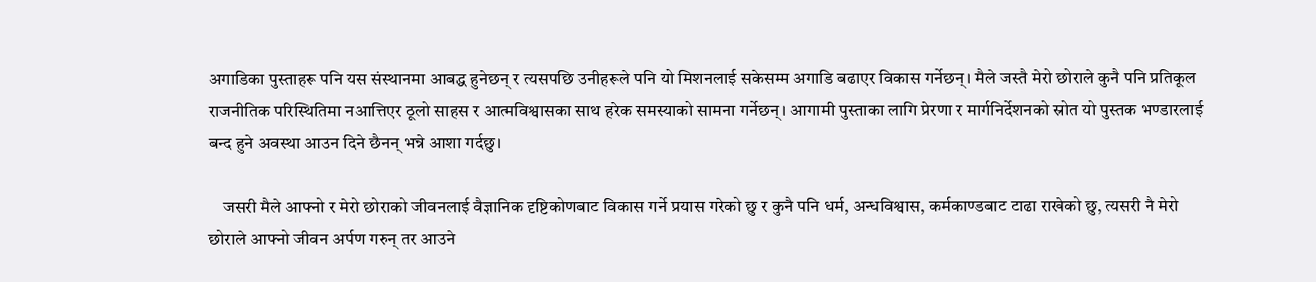अगाडिका पुस्ताहरू पनि यस संस्थानमा आबद्ध हुनेछन् र त्यसपछि उनीहरूले पनि यो मिशनलाई सकेसम्म अगाडि बढाएर विकास गर्नेछन्। मैले जस्तै मेरो छोराले कुनै पनि प्रतिकूल राजनीतिक परिस्थितिमा नआत्तिएर ठूलो साहस र आत्मविश्वासका साथ हरेक समस्याको सामना गर्नेछन्। आगामी पुस्ताका लागि प्रेरणा र मार्गनिर्देशनको स्रोत यो पुस्तक भण्डारलाई बन्द हुने अवस्था आउन दिने छैनन् भन्ने आशा गर्दछु।

    जसरी मैले आफ्नो र मेरो छोराको जीवनलाई वैज्ञानिक दृष्टिकोणबाट विकास गर्ने प्रयास गरेको छु र कुनै पनि धर्म, अन्धविश्वास, कर्मकाण्डबाट टाढा राखेको छु, त्यसरी नै मेरो छोराले आफ्नो जीवन अर्पण गरुन् तर आउने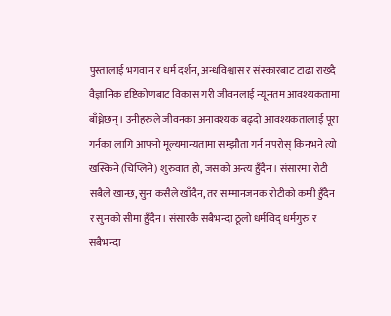पुस्तालाई भगवान र धर्म दर्शन, अन्धविश्वास र संस्कारबाट टाढा राख्दै वैज्ञानिक दृष्टिकोणबाट विकास गरी जीवनलाई न्यूनतम आवश्यकतामा बाँध्नेछन्। उनीहरुले जीवनका अनावश्यक बढ्दो आवश्यकतालाई पूरा गर्नका लागि आफ्नो मूल्यमान्यतामा सम्झौता गर्न नपरोस् किनभने त्यो खस्किने (चिप्लिने) शुरुवात हो, जसको अन्त्य हुँदैन। संसारमा रोटी सबैले खान्छ, सुन कसैले खाँदैन, तर सम्मानजनक रोटीको कमी हुँदैन र सुनको सीमा हुँदैन। संसारकै सबैभन्दा ठूलो धर्मविद् धर्मगुरु र सबैभन्दा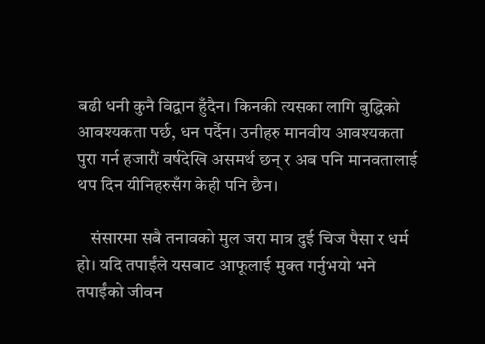बढी धनी कुनै विद्वान हुँदैन। किनकी त्यसका लागि बुद्धिको आवश्यकता पर्छ, धन पर्दैन। उनीहरु मानवीय आवश्यकता पुरा गर्न हजारौं वर्षदेखि असमर्थ छन् र अब पनि मानवतालाई थप दिन यीनिहरुसँग केही पनि छैन।

    संसारमा सबै तनावको मुल जरा मात्र दुई चिज पैसा र धर्म हो। यदि तपाईंले यसबाट आफूलाई मुक्त गर्नुभयो भने तपाईंको जीवन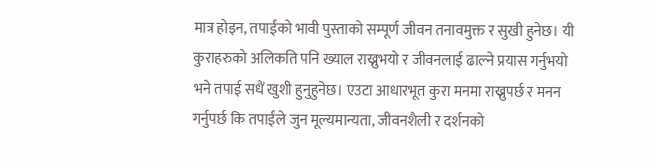मात्र होइन, तपाईंको भावी पुस्ताको सम्पूर्ण जीवन तनावमुक्त र सुखी हुनेछ। यी कुराहरुको अलिकति पनि ख्याल राख्नुभयो र जीवनलाई ढाल्ने प्रयास गर्नुभयो भने तपाई सधैं खुशी हुनुहुनेछ। एउटा आधारभूत कुरा मनमा राख्नुपर्छ र मनन गर्नुपर्छ कि तपाईंले जुन मूल्यमान्यता, जीवनशैली र दर्शनको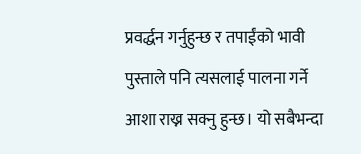प्रवर्द्धन गर्नुहुन्छ र तपाईंको भावी पुस्ताले पनि त्यसलाई पालना गर्ने आशा राख्न सक्नु हुन्छ। यो सबैभन्दा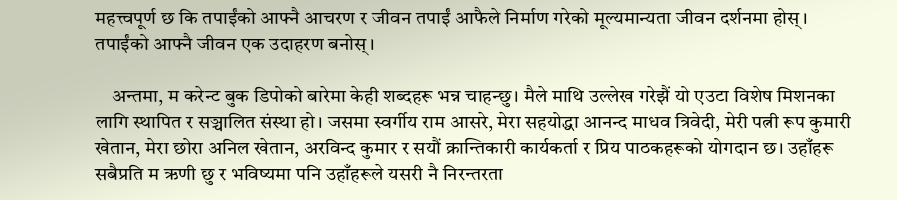महत्त्वपूर्ण छ कि तपाईंको आफ्नै आचरण र जीवन तपाईं आफैले निर्माण गरेको मूल्यमान्यता जीवन दर्शनमा होस्। तपाईंको आफ्नै जीवन एक उदाहरण बनोस्।

    अन्तमा, म करेन्ट बुक डिपोको बारेमा केही शब्दहरू भन्न चाहन्छु। मैले माथि उल्लेख गरेझैं यो एउटा विशेष मिशनका लागि स्थापित र सञ्चालित संस्था हो। जसमा स्वर्गीय राम आसरे, मेरा सहयोद्धा आनन्द माधव त्रिवेदी, मेरी पत्नी रूप कुमारी खेतान, मेरा छोरा अनिल खेतान, अरविन्द कुमार र सयौं क्रान्तिकारी कार्यकर्ता र प्रिय पाठकहरूको योगदान छ। उहाँहरू सबैप्रति म ऋणी छु र भविष्यमा पनि उहाँहरूले यसरी नै निरन्तरता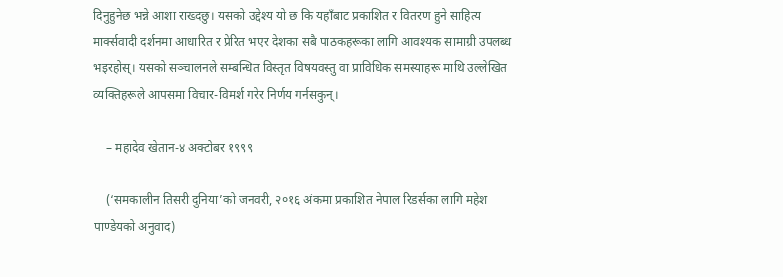दिनुहुनेछ भन्ने आशा राख्दछु। यसको उद्देश्य यो छ कि यहाँबाट प्रकाशित र वितरण हुने साहित्य मार्क्सवादी दर्शनमा आधारित र प्रेरित भएर देशका सबै पाठकहरूका लागि आवश्यक सामाग्री उपलब्ध भइरहोस्। यसको सञ्चालनले सम्बन्धित विस्तृत विषयवस्तु वा प्राविधिक समस्याहरू माथि उल्लेखित व्यक्तिहरूले आपसमा विचार-विमर्श गरेर निर्णय गर्नसकुन्।

    – महादेव खेतान-४ अक्टोबर १९९९

    (‘समकालीन तिसरी दुनिया’को जनवरी, २०१६ अंकमा प्रकाशित नेपाल रिडर्सका लागि महेश पाण्डेयको अनुवाद)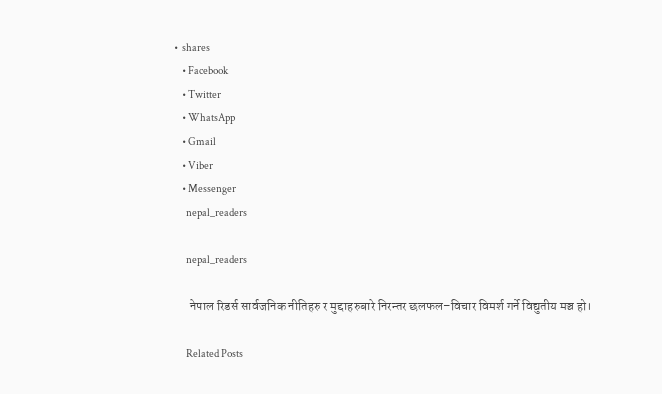•  shares
    • Facebook
    • Twitter
    • WhatsApp
    • Gmail
    • Viber
    • Messenger
      nepal_readers

      nepal_readers

      नेपाल रिडर्स सार्वजनिक नीतिहरु र मुद्दाहरुबारे निरन्तर छलफल–विचार विमर्श गर्ने विद्युतीय मञ्च हो।

      Related Posts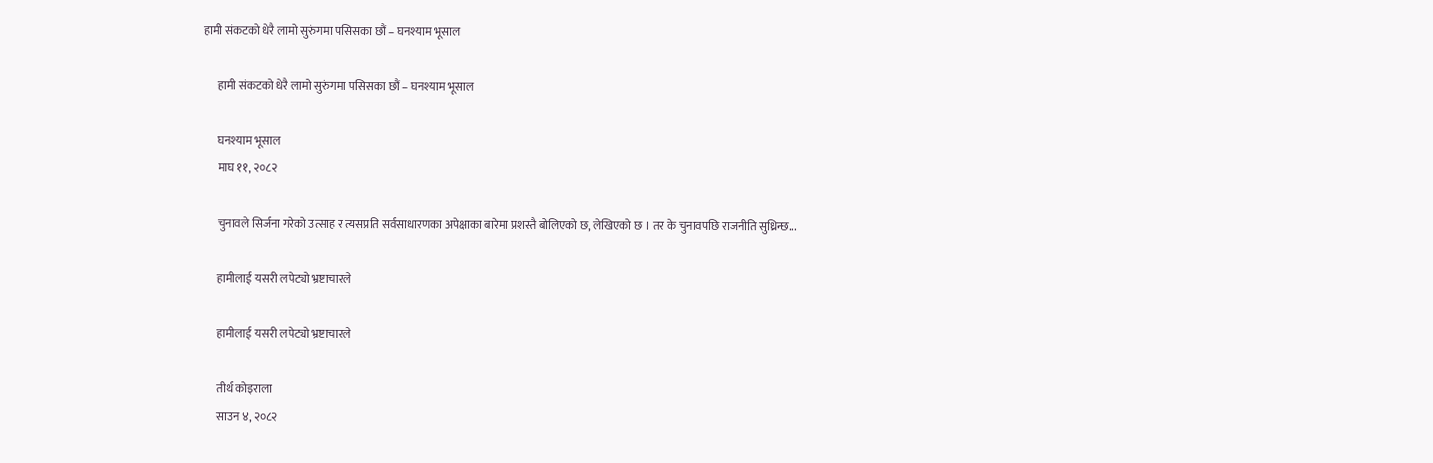हामी संकटको धेरै लामो सुरुंगमा पसिसका छौं – घनश्याम भूसाल

      हामी संकटको धेरै लामो सुरुंगमा पसिसका छौं – घनश्याम भूसाल

      घनश्याम भूसाल
      माघ ११, २०८२

      चुनावले सिर्जना गरेको उत्साह र त्यसप्रति सर्वसाधारणका अपेक्षाका बारेमा प्रशस्तै बोलिएको छ, लेखिएको छ । तर के चुनावपछि राजनीति सुध्रिन्छ...

      हामीलाई यसरी लपेट्यो भ्रष्टाचारले

      हामीलाई यसरी लपेट्यो भ्रष्टाचारले

      तीर्थ कोइराला
      साउन ४, २०८२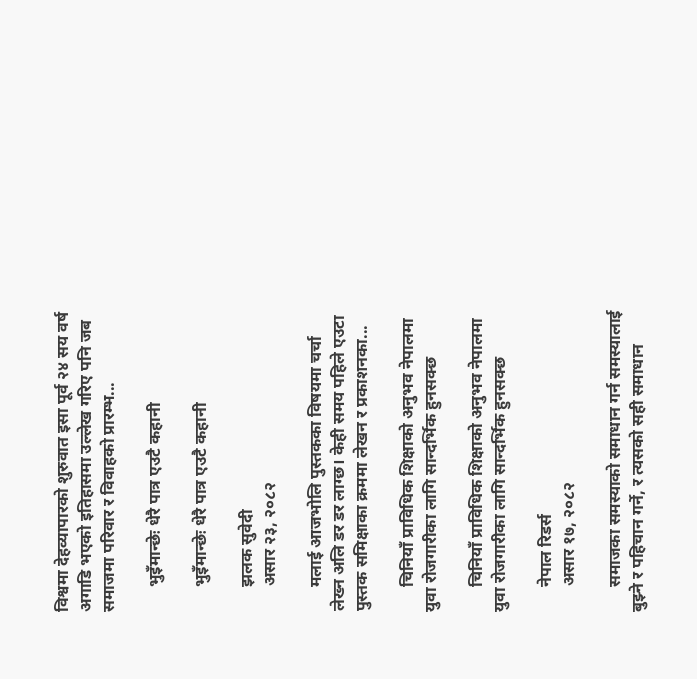विश्वमा देहव्यापारको शुरुवात इसा पूर्व २४ सय वर्ष अगाडि भएको इतिहासमा उल्लेख गरिए पनि जब समाजमा परिवार र विवाहको प्रारम्भ...

      भुइँमान्छेः धेरै पात्र एउटै कहानी

      भुइँमान्छेः धेरै पात्र एउटै कहानी

      झलक सुवेदी
      असार २३, २०८२

      मलाई आजभोलि पुस्तकका विषयमा चर्चा लेख्न अलि डर डर लाग्छ। केही समय पहिले एउटा पुस्तक समिक्षाका क्रममा लेखन र प्रकाशनका...

      चिनियाँ प्राविधिक शिक्षाको अनुभव नेपालमा युवा रोजगारीका लागि सान्दर्भिक हुनसक्छ

      चिनियाँ प्राविधिक शिक्षाको अनुभव नेपालमा युवा रोजगारीका लागि सान्दर्भिक हुनसक्छ

      नेपाल रिडर्स
      असार १७, २०८२

      समाजका समस्याको समाधान गर्न समस्यालाई बुझ्ने र पहिचान गर्ने, र त्यसको सही समाधान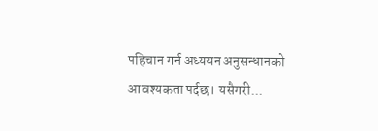पहिचान गर्न अध्ययन अनुसन्धानको आवश्यकता पर्दछ। यसैगरी...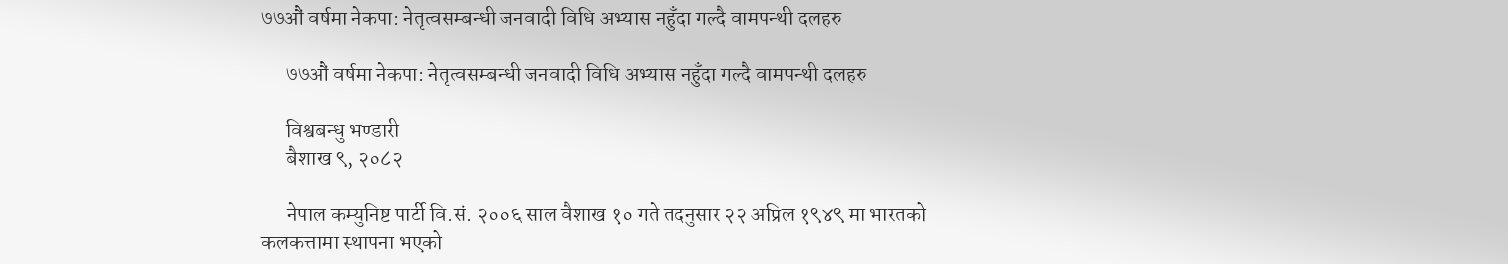७७औं वर्षमा नेकपा: नेतृत्वसम्बन्धी जनवादी विधि अभ्यास नहुँदा गल्दै वामपन्थी दलहरु

      ७७औं वर्षमा नेकपा: नेतृत्वसम्बन्धी जनवादी विधि अभ्यास नहुँदा गल्दै वामपन्थी दलहरु

      विश्वबन्धु भण्डारी
      बैशाख ९, २०८२

      नेपाल कम्युनिष्ट पार्टी वि.सं. २००६ साल वैशाख १० गते तदनुसार २२ अप्रिल १९४९ मा भारतको कलकत्तामा स्थापना भएको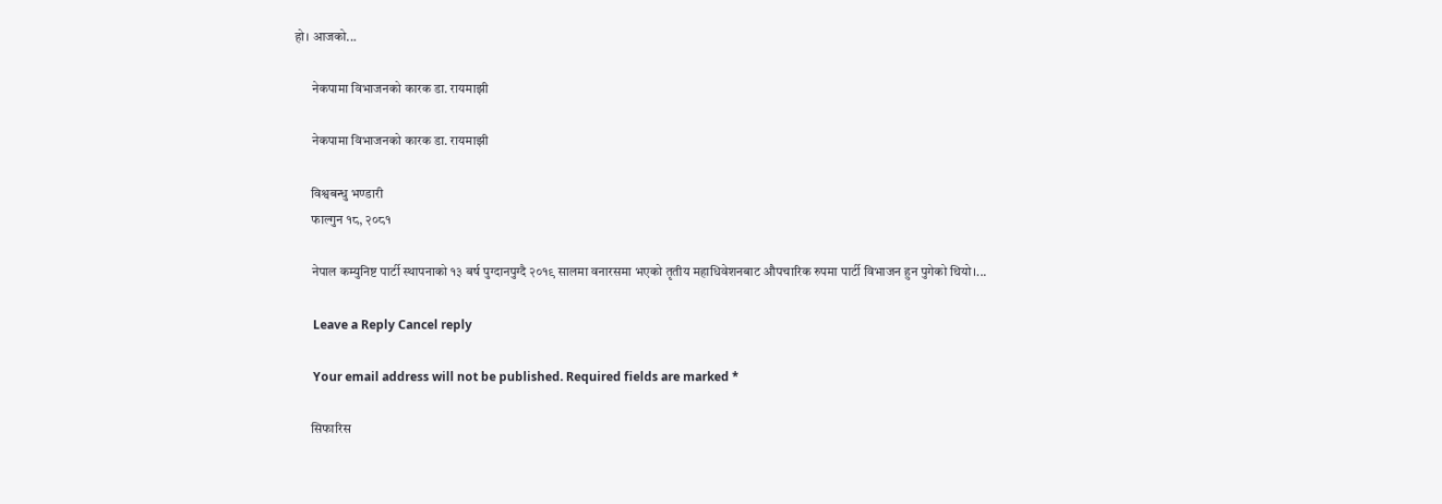हो। आजको...

      नेकपामा विभाजनको कारक डा. रायमाझी

      नेकपामा विभाजनको कारक डा. रायमाझी

      विश्वबन्धु भण्डारी
      फाल्गुन १८, २०८१

      नेपाल कम्युनिष्ट पार्टी स्थापनाको १३ बर्ष पुग्दानपुग्दै २०१९ सालमा वनारसमा भएको तृतीय महाधिवेशनबाट औपचारिक रुपमा पार्टी विभाजन हुन पुगेको थियो।...

      Leave a Reply Cancel reply

      Your email address will not be published. Required fields are marked *

      सिफारिस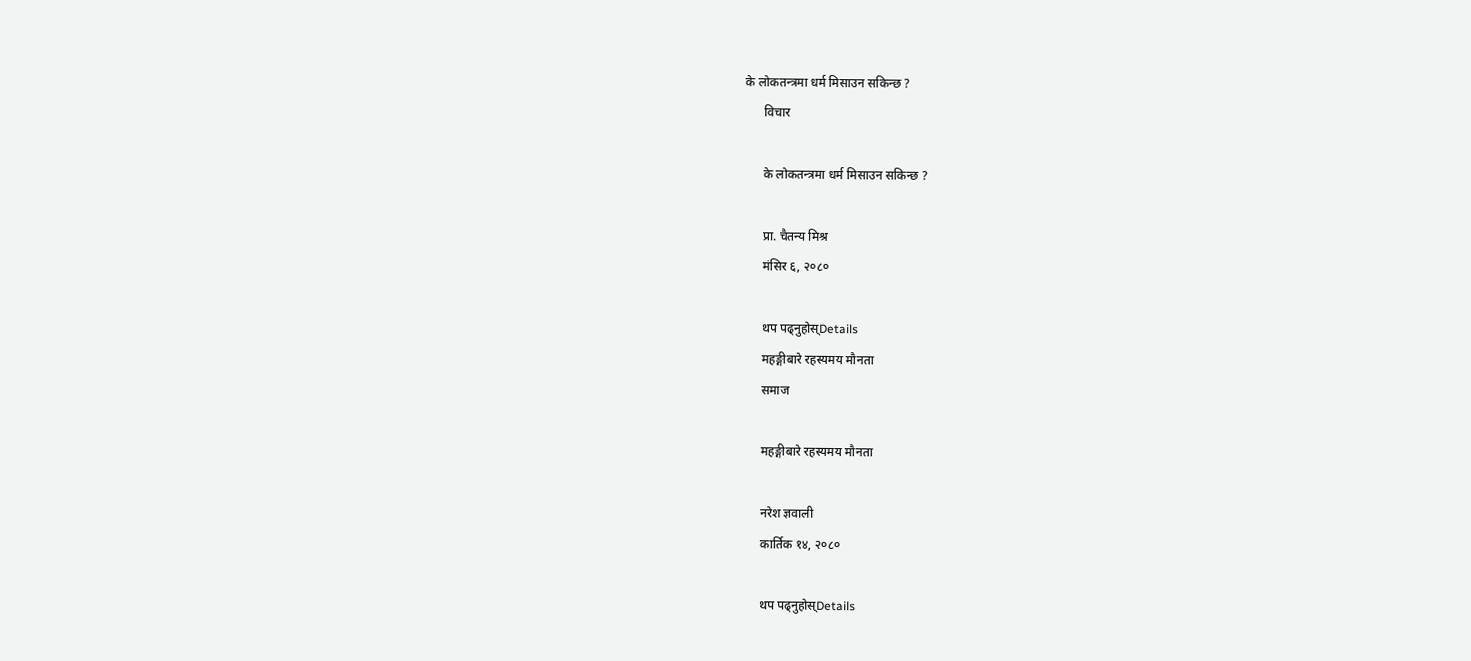के लोकतन्त्रमा धर्म मिसाउन सकिन्छ ?
      विचार

      के लोकतन्त्रमा धर्म मिसाउन सकिन्छ ?

      प्रा. चैतन्य मिश्र
      मंसिर ६, २०८०

      थप पढ्नुहोस्Details
      महङ्गीबारे रहस्यमय मौनता
      समाज

      महङ्गीबारे रहस्यमय मौनता

      नरेश ज्ञवाली
      कार्तिक १४, २०८०

      थप पढ्नुहोस्Details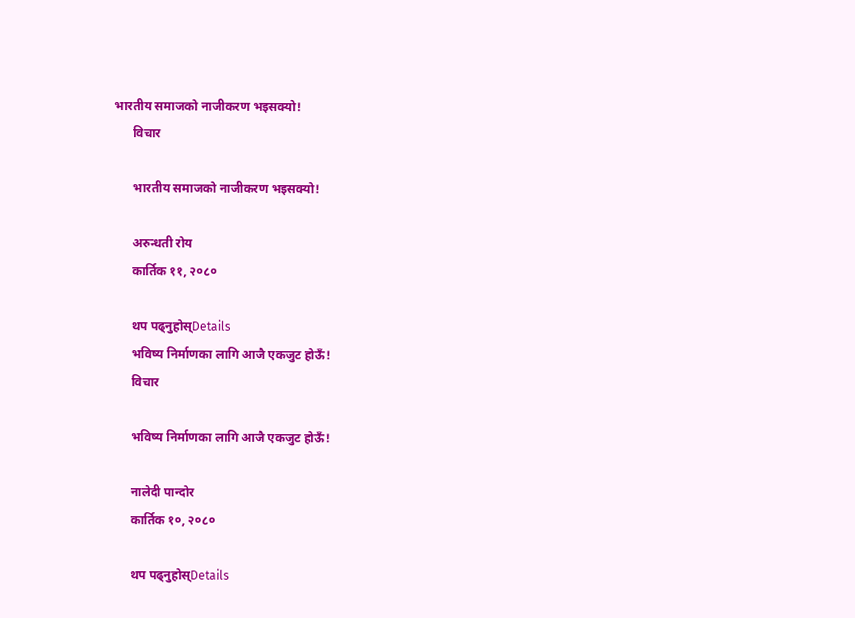भारतीय समाजको नाजीकरण भइसक्यो!
      विचार

      भारतीय समाजको नाजीकरण भइसक्यो!

      अरुन्धती रोय
      कार्तिक ११, २०८०

      थप पढ्नुहोस्Details
      भविष्य निर्माणका लागि आजै एकजुट होऊँ!
      विचार

      भविष्य निर्माणका लागि आजै एकजुट होऊँ!

      नालेदी पान्दोर
      कार्तिक १०, २०८०

      थप पढ्नुहोस्Details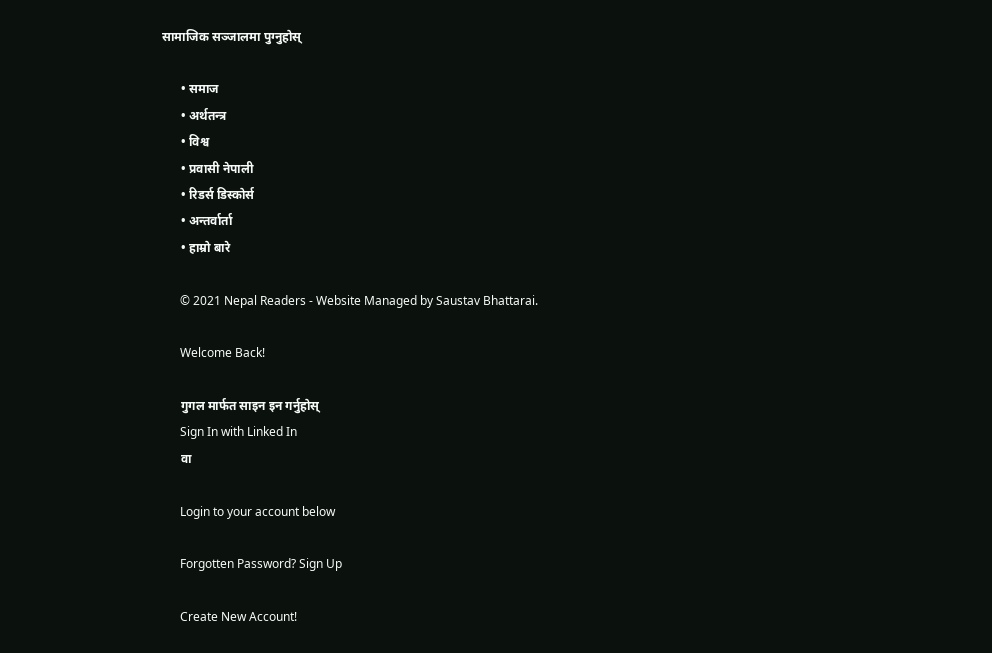सामाजिक सञ्जालमा पुग्नुहोस्

      • समाज
      • अर्थतन्त्र
      • विश्व
      • प्रवासी नेपाली
      • रिडर्स डिस्कोर्स
      • अन्तर्वार्ता
      • हाम्रो बारे

      © 2021 Nepal Readers - Website Managed by Saustav Bhattarai.

      Welcome Back!

      गुगल मार्फत साइन इन गर्नुहोस्
      Sign In with Linked In
      वा

      Login to your account below

      Forgotten Password? Sign Up

      Create New Account!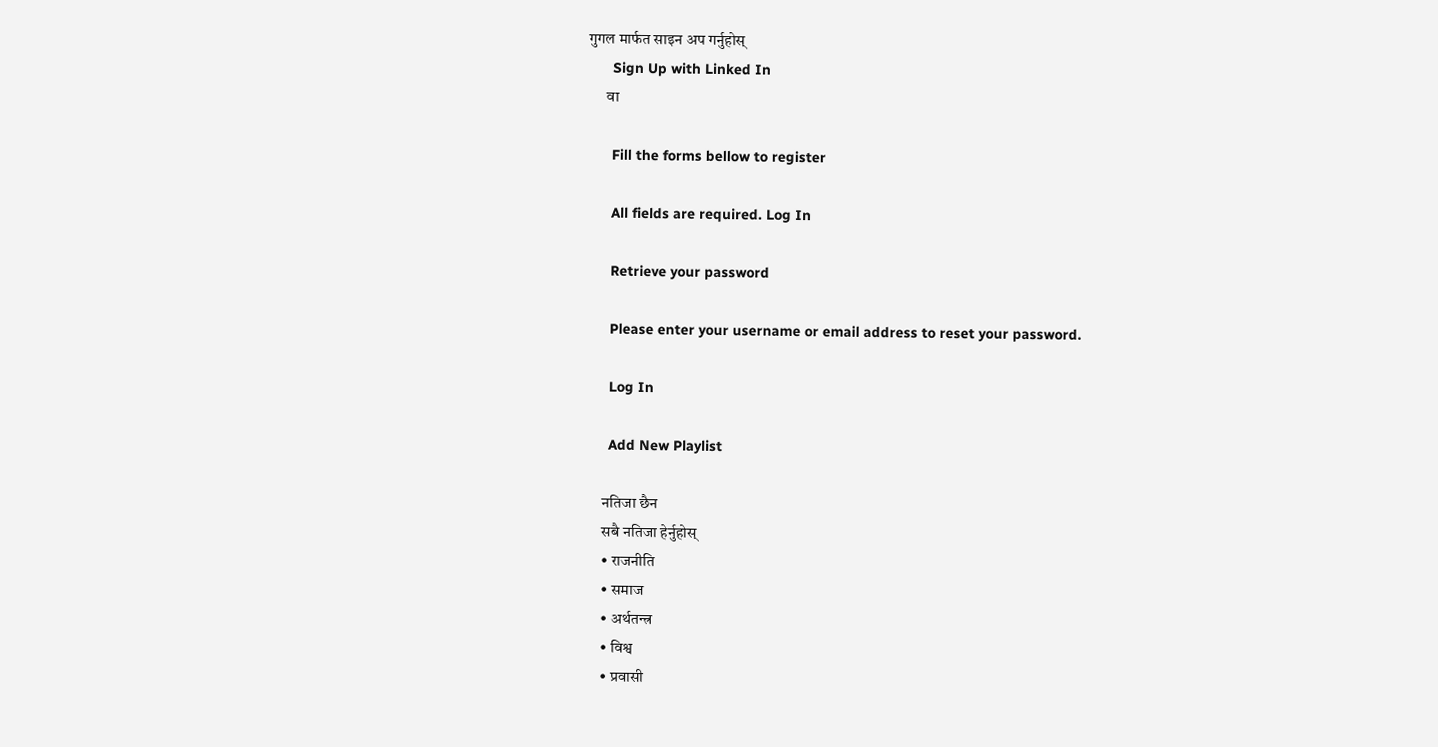गुगल मार्फत साइन अप गर्नुहोस्
      Sign Up with Linked In
      वा

      Fill the forms bellow to register

      All fields are required. Log In

      Retrieve your password

      Please enter your username or email address to reset your password.

      Log In

      Add New Playlist

      नतिजा छैन
      सबै नतिजा हेर्नुहोस्
      • राजनीति
      • समाज
      • अर्थतन्त्र
      • विश्व
      • प्रवासी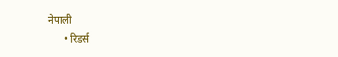नेपाली
      • रिडर्स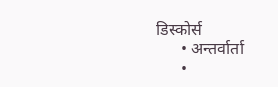डिस्कोर्स
      • अन्तर्वार्ता
      •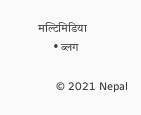मल्टिमिडिया
      • ब्लग

      © 2021 Nepal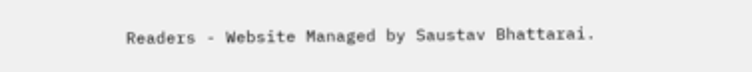Readers - Website Managed by Saustav Bhattarai.